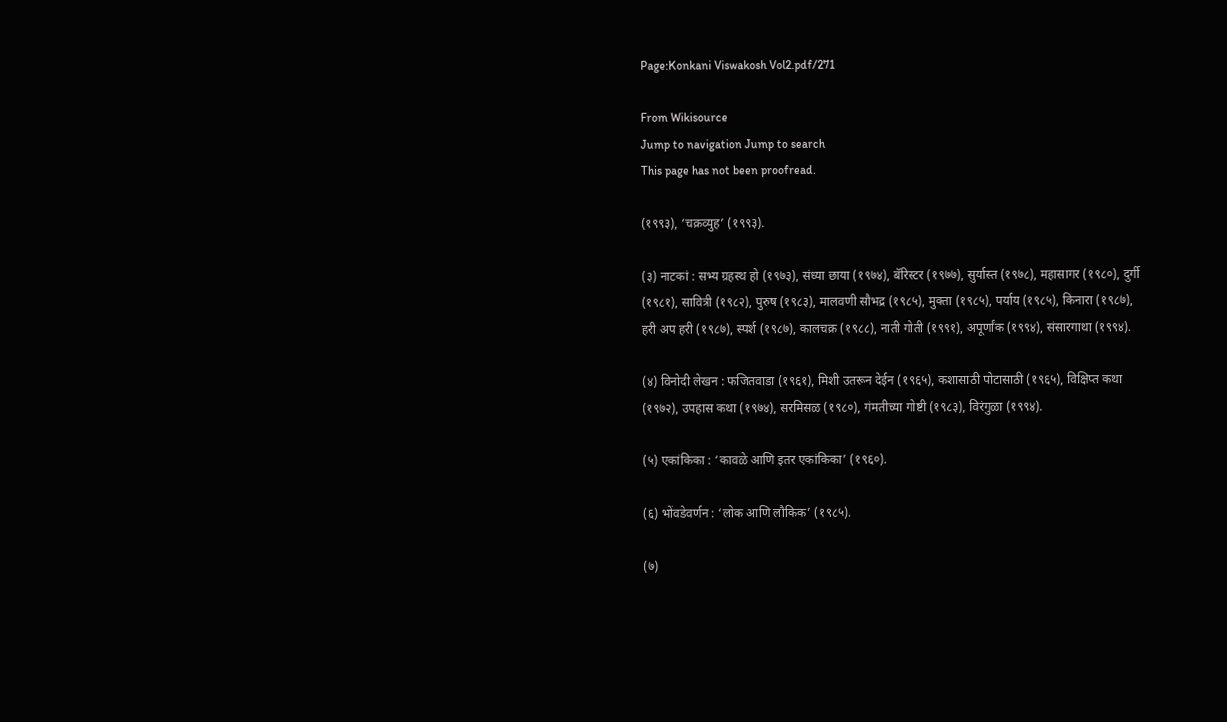Page:Konkani Viswakosh Vol2.pdf/271

From Wikisource
Jump to navigation Jump to search
This page has not been proofread.

(१९९३), ‘चक्रव्युह’ (१९९३).

(३) नाटकां : सभ्य ग्रहस्थ हो (१९७३), संध्या छाया (१९७४), बॅरिस्टर (१९७७), सुर्यास्त (१९७८), महासागर (१९८०), दुर्गी (१९८१), सावित्री (१९८२), पुरुष (१९८३), मालवणी सौभद्र (१९८५), मुक्ता (१९८५), पर्याय (१९८५), किनारा (१९८७), हरी अप हरी (१९८७), स्पर्श (१९८७), कालचक्र (१९८८), नाती गोती (१९९१), अपूर्णांक (१९९४), संसारगाथा (१९९४).

(४) विनोदी लेखन : फजितवाडा (१९६१), मिशी उतरून देईन (१९६५), कशासाठी पोटासाठी (१९६५), विक्षिप्त कथा (१९७२), उपहास कथा (१९७४), सरमिसळ (१९८०), गंमतीच्या गोष्टी (१९८३), विरंगुळा (१९९४).

(५) एकांकिका : ‘कावळे आणि इतर एकांकिका’ (१९६०).

(६) भोंवडेवर्णन : ‘लोक आणि लौकिक’ (१९८५).

(७)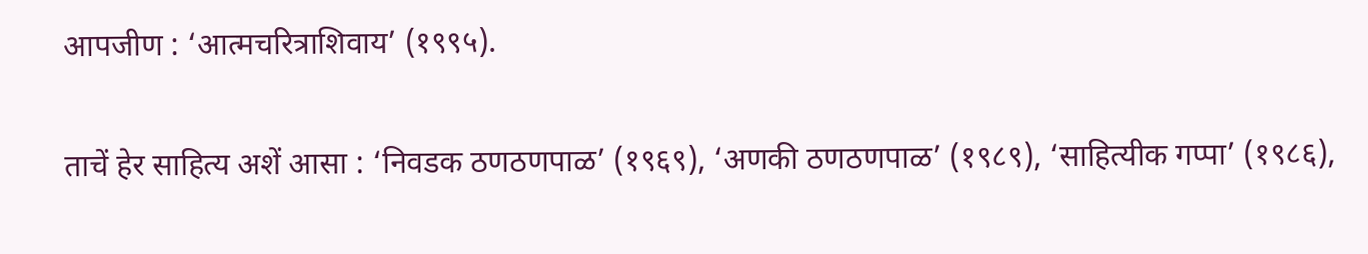आपजीण : ‘आत्मचरित्राशिवाय’ (१९९५).

ताचें हेर साहित्य अशें आसा : ‘निवडक ठणठणपाळ’ (१९६९), ‘अणकी ठणठणपाळ’ (१९८९), ‘साहित्यीक गप्पा’ (१९८६),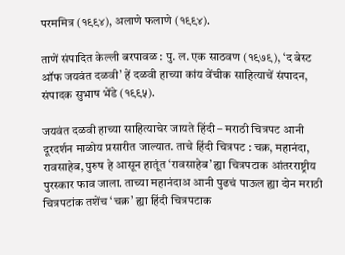परममित्र (१९९४), अलाणे फलाणे (१९९४).

ताणें संपादित केल्ली बरपावळ : पु. ल. एक साठवण (१९७९), ‘द बेस्ट ऑफ जयवंत दळवी’ हें दळवी हाच्या कांय वेंचीक साहित्याचें संपादन, संपादक सुभाष भेंडे (१९९५).

जयवंत दळवी हाच्या साहित्याचेर जायते हिंदी – मराठी चित्रपट आनी दूरदर्शन माळोय प्रसारीत जाल्यात. ताचे हिंदी चित्रपट : चक्र, महानंदा, रावसाहेब, पुरुष हे आसून हातूंत ‘रावसाहेब’ ह्या चित्रपटाक आंतरराष्ट्रीय पुरस्कार फाव जाला. ताच्या महानंदाअ आनी पुढचं पाऊल ह्या दोन मराठी चित्रपटांक तशेंच ‘चक्र’ ह्या हिंदी चित्रपटाक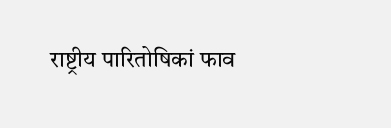राष्ट्रीय पारितोषिकां फाव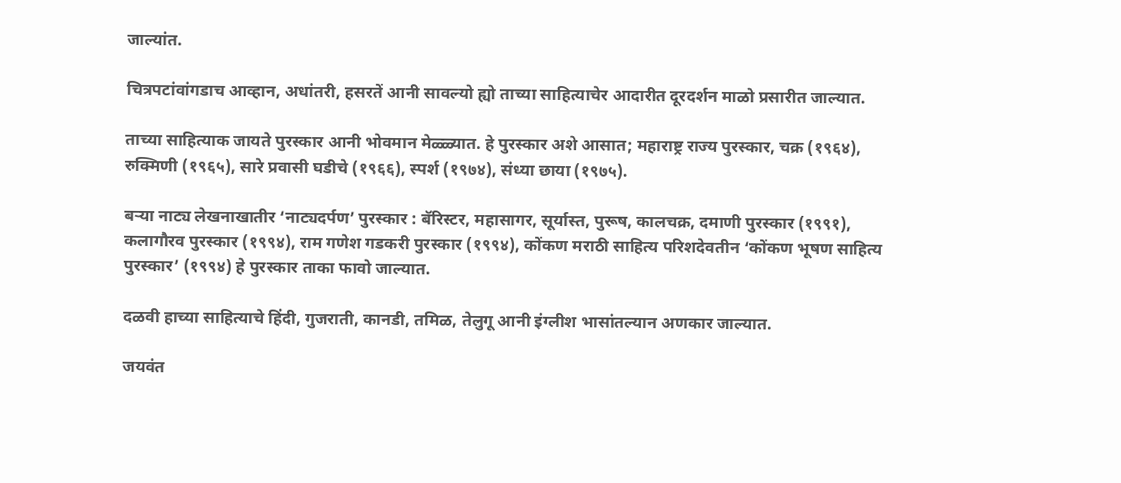जाल्यांत.

चित्रपटांवांगडाच आव्हान, अधांतरी, हसरतें आनी सावल्यो ह्यो ताच्या साहित्याचेर आदारीत दूरदर्शन माळो प्रसारीत जाल्यात.

ताच्या साहित्याक जायते पुरस्कार आनी भोवमान मेळ्ळ्यात. हे पुरस्कार अशे आसात; महाराष्ट्र राज्य पुरस्कार, चक्र (१९६४), रुक्मिणी (१९६५), सारे प्रवासी घडीचे (१९६६), स्पर्श (१९७४), संध्या छाया (१९७५).

बर्‍या नाट्य लेखनाखातीर ‘नाट्यदर्पण’ पुरस्कार : बॅरिस्टर, महासागर, सूर्यास्त, पुरूष, कालचक्र, दमाणी पुरस्कार (१९९१), कलागौरव पुरस्कार (१९९४), राम गणेश गडकरी पुरस्कार (१९९४), कोंकण मराठी साहित्य परिशदेवतीन ‘कोंकण भूषण साहित्य पुरस्कार’ (१९९४) हे पुरस्कार ताका फावो जाल्यात.

दळवी हाच्या साहित्याचे हिंदी, गुजराती, कानडी, तमिळ, तेलुगू आनी इंग्लीश भासांतल्यान अणकार जाल्यात.

जयवंत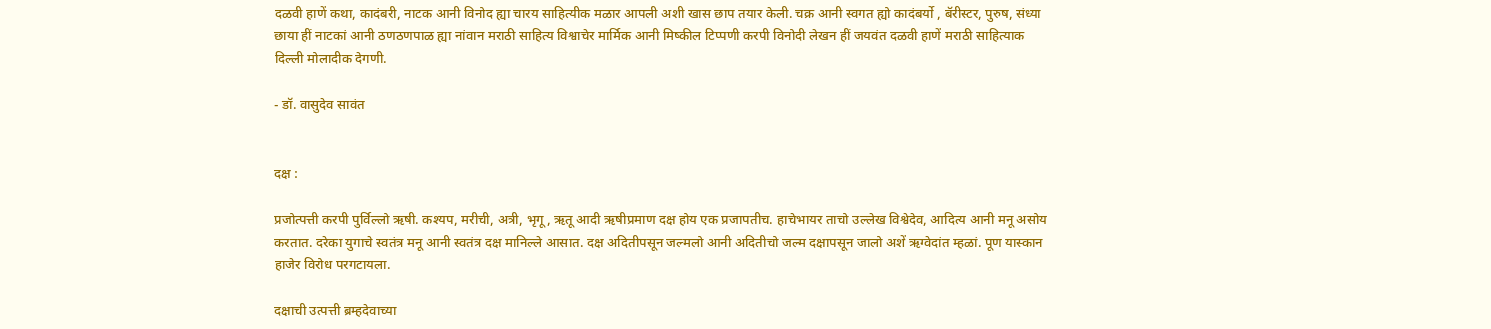दळवी हाणें कथा, कादंबरी, नाटक आनी विनोद ह्या चारय साहित्यीक मळार आपली अशी खास छाप तयार केली. चक्र आनी स्वगत ह्यो कादंबर्यो , बॅरीस्टर, पुरुष, संध्या छाया हीं नाटकां आनी ठणठणपाळ ह्या नांवान मराठी साहित्य विश्वाचेर मार्मिक आनी मिष्कील टिप्पणी करपी विनोदी लेखन हीं जयवंत दळवी हाणें मराठी साहित्याक दिल्ली मोलादीक देगणी.

- डॉ. वासुदेव सावंत


दक्ष :

प्रजोत्पत्ती करपी पुर्विल्लो ऋषी. कश्यप, मरीची, अत्री, भृगू, ऋतू आदी ऋषीप्रमाण दक्ष होय एक प्रजापतीच. हाचेभायर ताचो उल्लेख विश्वेदेव, आदित्य आनी मनू असोय करतात. दरेका युगाचे स्वतंत्र मनू आनी स्वतंत्र दक्ष मानिल्ले आसात. दक्ष अदितीपसून जल्मलो आनी अदितीचो जल्म दक्षापसून जालो अशें ऋग्वेदांत म्हळां. पूण यास्कान हाजेर विरोध परगटायला.

दक्षाची उत्पत्ती ब्रम्हदेवाच्या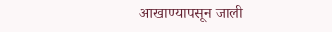आखाण्यापसून जाली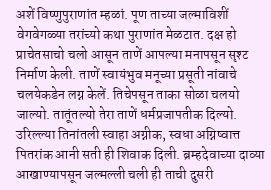अशें विष्णुपुराणांत म्हळां. पूण ताच्या जल्माविशीं वेगवेगळ्या तरांच्यो कथा पुराणांत मेळटात. दक्ष हो प्राचेतसाचो चलो आसून ताणें आपल्या मनापसून सृश्ट निर्माण केली. ताणें स्वायंभुव मनूच्या प्रसूती नांवाचे चलयेकडेन लग्न केलें. तिचेपसून ताका सोळा चलयो जाल्यो. तातूंतल्यो तेरा ताणें धर्मप्रजापतीक दिल्यो. उरिल्ल्या तिनांतली स्वाहा अग्नीक, स्वधा अग्निष्वात्त पितरांक आनी सती ही शिवाक दिली. ब्रम्हदेवाच्या दाव्या आखाण्यापसून जल्मल्ली चली ही ताची दुसरी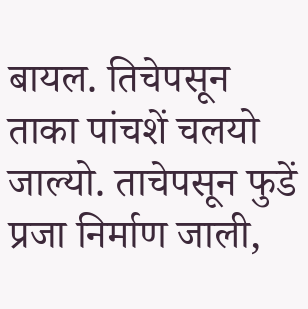बायल. तिचेपसून ताका पांचशें चलयो जाल्यो. ताचेपसून फुडें प्रजा निर्माण जाली,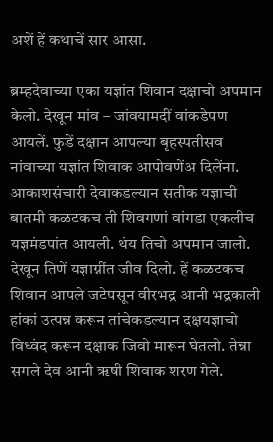अशें हें कथाचें सार आसा.

ब्रम्हदेवाच्या एका यज्ञांत शिवान दक्षाचो अपमान केलो. देखून मांव – जांवयामदीं वांकडेपण आयलें. फुडें दक्षान आपल्या बृहस्पतीसव नांवाच्या यज्ञांत शिवाक आपोवणेंअ दिलेंना. आकाशसंचारी देवाकडल्यान सतीक यज्ञाची बातमी कळटकच ती शिवगणां वांगडा एकलीच यज्ञमंडपांत आयली. थंय तिचो अपमान जालो. देखून तिणें यज्ञाग्नींत जीव दिलो. हें कळटकच शिवान आपले जटेपसून वीरभद्र आनी भद्रकाली हांकां उत्पन्न करून तांचेकडल्यान दक्षयज्ञाचो विध्वंद करून दक्षाक जिवो मारून घेतलो. तेन्ना सगले देव आनी ॠषी शिवाक शरण गेले.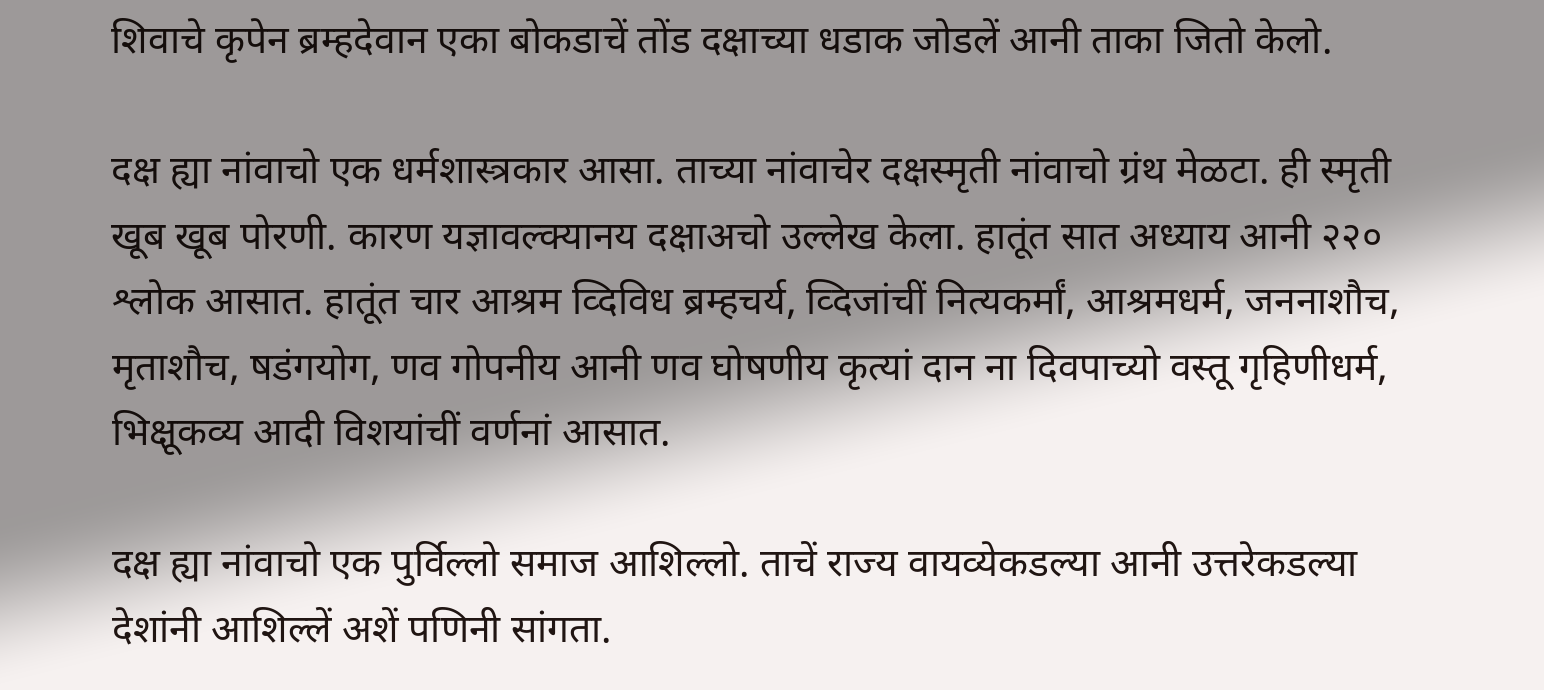शिवाचे कृपेन ब्रम्हदेवान एका बोकडाचें तोंड दक्षाच्या धडाक जोडलें आनी ताका जितो केलो.

दक्ष ह्या नांवाचो एक धर्मशास्त्रकार आसा. ताच्या नांवाचेर दक्षस्मृती नांवाचो ग्रंथ मेळटा. ही स्मृती खूब खूब पोरणी. कारण यज्ञावल्क्यानय दक्षाअचो उल्लेख केला. हातूंत सात अध्याय आनी २२० श्लोक आसात. हातूंत चार आश्रम व्दिविध ब्रम्हचर्य, व्दिजांचीं नित्यकर्मां, आश्रमधर्म, जननाशौच, मृताशौच, षडंगयोग, णव गोपनीय आनी णव घोषणीय कृत्यां दान ना दिवपाच्यो वस्तू गृहिणीधर्म, भिक्षूकव्य आदी विशयांचीं वर्णनां आसात.

दक्ष ह्या नांवाचो एक पुर्विल्लो समाज आशिल्लो. ताचें राज्य वायव्येकडल्या आनी उत्तरेकडल्या देशांनी आशिल्लें अशें पणिनी सांगता.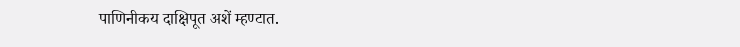पाणिनीकय दाक्षिपूत अशें म्हण्टात.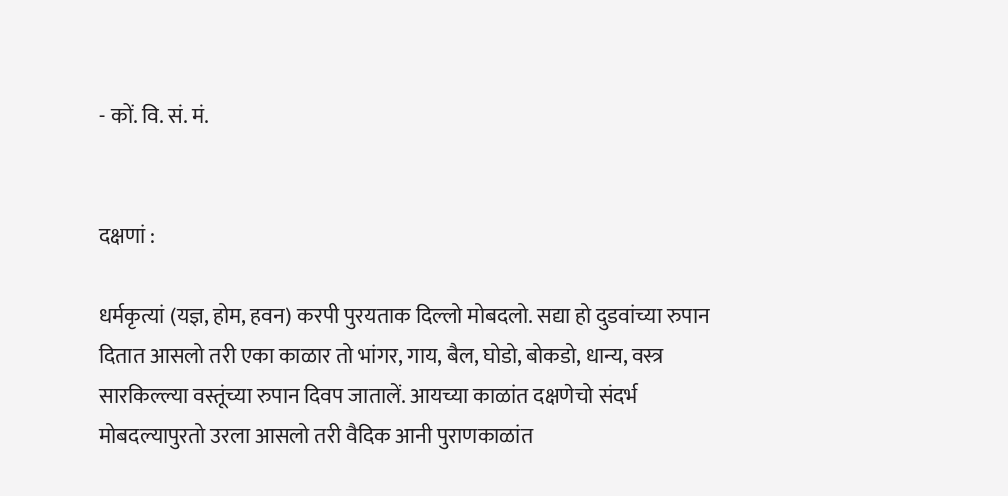- कों. वि. सं. मं.


दक्षणां :

धर्मकृत्यां (यज्ञ, होम, हवन) करपी पुरयताक दिल्लो मोबदलो. सद्या हो दुडवांच्या रुपान दितात आसलो तरी एका काळार तो भांगर, गाय, बैल, घोडो, बोकडो, धान्य, वस्त्र सारकिल्ल्या वस्तूंच्या रुपान दिवप जातालें. आयच्या काळांत दक्षणेचो संदर्भ मोबदल्यापुरतो उरला आसलो तरी वैदिक आनी पुराणकाळांत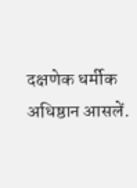दक्षणेक धर्मीक अधिष्ठान आसलें.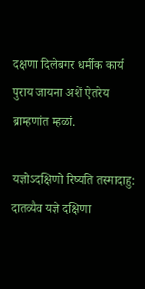दक्षणा दिलेबगर धर्मीक कार्य पुराय जायना अशें ऐतरेय ब्राम्हणांत म्हळां.

यज्ञोऽदक्षिणो रिष्यति तस्मादाहु:
दातव्यैव यज्ञे दक्षिणा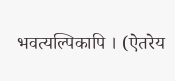भवत्यल्पिकापि । (ऐतरेय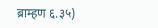ब्राम्हण ६.३५)